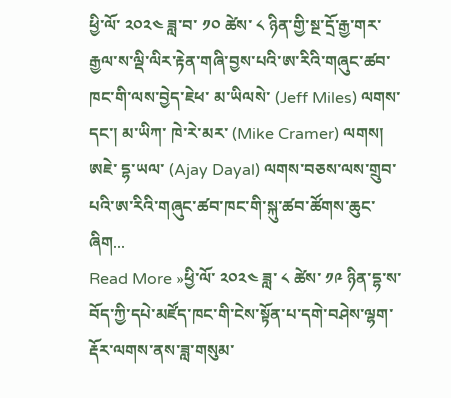ཕྱི་ལོ་ ༢༠༢༤ ཟླ་བ་ ༡༠ ཚེས་ ༨ ཉིན་གྱི་སྔ་དྲོ་རྒྱ་གར་རྒྱལ་ས་ལྡི་ལིར་རྟེན་གཞི་བྱས་པའི་ཨ་རིའི་གཞུང་ཚབ་ཁང་གི་ལས་བྱེད་ཇེཕ་ མ་ཡིལསེ་ (Jeff Miles) ལགས་དང་། མ་ཡིཀ་ ཁེ་རེ་མར་ (Mike Cramer) ལགས། ཨཇེ་ དྷ་ཡལ་ (Ajay Dayal) ལགས་བཅས་ལས་གྲུབ་པའི་ཨ་རིའི་གཞུང་ཚབ་ཁང་གི་སྐུ་ཚབ་ཚོགས་ཆུང་ཞིག...
Read More »ཕྱི་ལོ་ ༢༠༢༤ ཟླ་ ༨ ཚེས་ ༡༩ ཉིན་དྷ་ས་བོད་ཀྱི་དཔེ་མཛོད་ཁང་གི་ངེས་སྟོན་པ་དགེ་བཤེས་ལྷག་རྡོར་ལགས་ནས་ཟླ་གསུམ་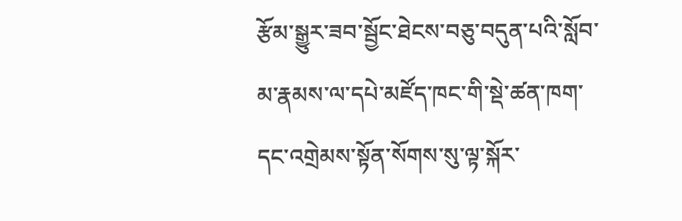རྩོམ་སྒྱུར་ཟབ་སྦྱོང་ཐེངས་བཅུ་བདུན་པའི་སློབ་མ་རྣམས་ལ་དཔེ་མཛོད་ཁང་གི་སྡེ་ཚན་ཁག་དང་འགྲེམས་སྟོན་སོགས་སུ་ལྟ་སྐོར་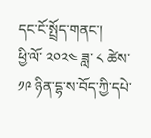དང་ངོ་སྤྲོད་གནང་།
ཕྱི་ལོ་ ༢༠༢༤ ཟླ་ ༨ ཚེས་ ༡༩ ཉིན་དྷ་ས་བོད་ཀྱི་དཔེ་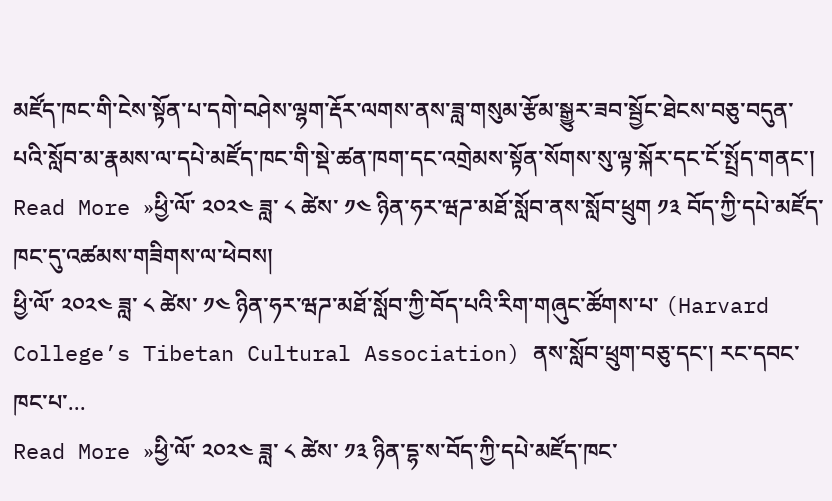མཛོད་ཁང་གི་ངེས་སྟོན་པ་དགེ་བཤེས་ལྷག་རྡོར་ལགས་ནས་ཟླ་གསུམ་རྩོམ་སྒྱུར་ཟབ་སྦྱོང་ཐེངས་བཅུ་བདུན་པའི་སློབ་མ་རྣམས་ལ་དཔེ་མཛོད་ཁང་གི་སྡེ་ཚན་ཁག་དང་འགྲེམས་སྟོན་སོགས་སུ་ལྟ་སྐོར་དང་ངོ་སྤྲོད་གནང་།
Read More »ཕྱི་ལོ་ ༢༠༢༤ ཟླ་ ༨ ཚེས་ ༡༤ ཉིན་ཧར་ཝཌ་མཐོ་སློབ་ནས་སློབ་ཕྲུག ༡༣ བོད་ཀྱི་དཔེ་མཛོད་ཁང་དུ་འཚམས་གཟིགས་ལ་ཕེབས།
ཕྱི་ལོ་ ༢༠༢༤ ཟླ་ ༨ ཚེས་ ༡༤ ཉིན་ཧར་ཝཌ་མཐོ་སློབ་ཀྱི་བོད་པའི་རིག་གཞུང་ཚོགས་པ་ (Harvard College’s Tibetan Cultural Association) ནས་སློབ་ཕྲུག་བཅུ་དང་། རང་དབང་ཁང་པ་...
Read More »ཕྱི་ལོ་ ༢༠༢༤ ཟླ་ ༨ ཚེས་ ༡༣ ཉིན་དྷ་ས་བོད་ཀྱི་དཔེ་མཛོད་ཁང་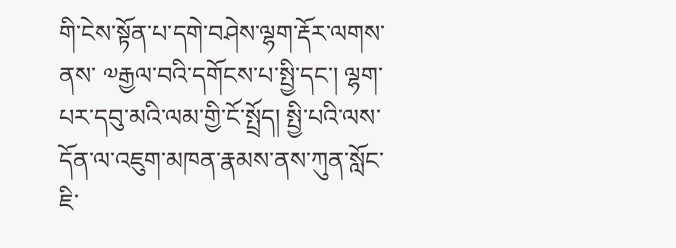གི་ངེས་སྟོན་པ་དགེ་བཤེས་ལྷག་རྡོར་ལགས་ནས་ ༧རྒྱལ་བའི་དགོངས་པ་སྤྱི་དང་། ལྷག་པར་དབུ་མའི་ལམ་གྱི་ངོ་སྤྲོད། སྤྱི་པའི་ལས་དོན་ལ་འཇུག་མཁན་རྣམས་ནས་ཀུན་སློང་ཇི་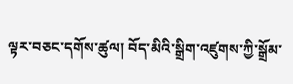ལྟར་བཅང་དགོས་ཚུལ། བོད་མིའི་སྒྲིག་འཛུགས་ཀྱི་སྒྲོམ་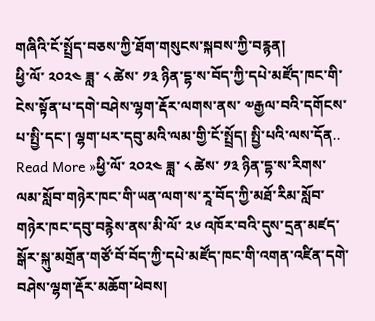གཞིའི་ངོ་སྤྲོད་བཅས་ཀྱི་ཐོག་གསུངས་སྐབས་ཀྱི་བརྙན།
ཕྱི་ལོ་ ༢༠༢༤ ཟླ་ ༨ ཚེས་ ༡༣ ཉིན་དྷ་ས་བོད་ཀྱི་དཔེ་མཛོད་ཁང་གི་ངེས་སྟོན་པ་དགེ་བཤེས་ལྷག་རྡོར་ལགས་ནས་ ༧རྒྱལ་བའི་དགོངས་པ་སྤྱི་དང་། ལྷག་པར་དབུ་མའི་ལམ་གྱི་ངོ་སྤྲོད། སྤྱི་པའི་ལས་དོན..
Read More »ཕྱི་ལོ་ ༢༠༢༤ ཟླ་ ༨ ཚེས་ ༡༣ ཉིན་དྷ་ས་རིགས་ལམ་སློབ་གཉེར་ཁང་གི་ཡན་ལག་ས་རཱ་བོད་ཀྱི་མཐོ་རིམ་སློབ་གཉེར་ཁང་དབུ་བརྙེས་ནས་མི་ལོ་ ༢༦ འཁོར་བའི་དུས་དྲན་མཛད་སྒོར་སྐུ་མགྲོན་གཙོ་བོ་བོད་ཀྱི་དཔེ་མཛོད་ཁང་གི་འགན་འཛིན་དགེ་བཤེས་ལྷག་རྡོར་མཆོག་ཕེབས།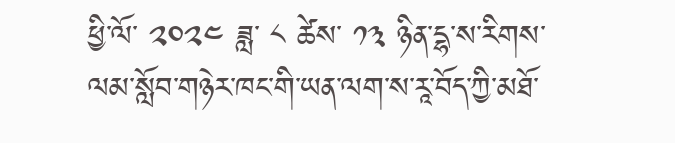ཕྱི་ལོ་ ༢༠༢༤ ཟླ་ ༨ ཚེས་ ༡༣ ཉིན་དྷ་ས་རིགས་ལམ་སློབ་གཉེར་ཁང་གི་ཡན་ལག་ས་རཱ་བོད་ཀྱི་མཐོ་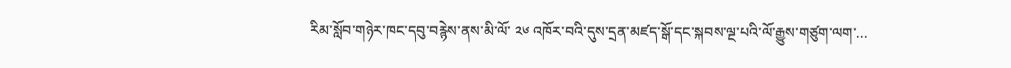རིམ་སློབ་གཉེར་ཁང་དབུ་བརྙེས་ནས་མི་ལོ་ ༢༦ འཁོར་བའི་དུས་དྲན་མཛད་སྒོ་དང་སྐབས་ལྔ་པའི་ལོ་རྒྱུས་གཙུག་ལག་...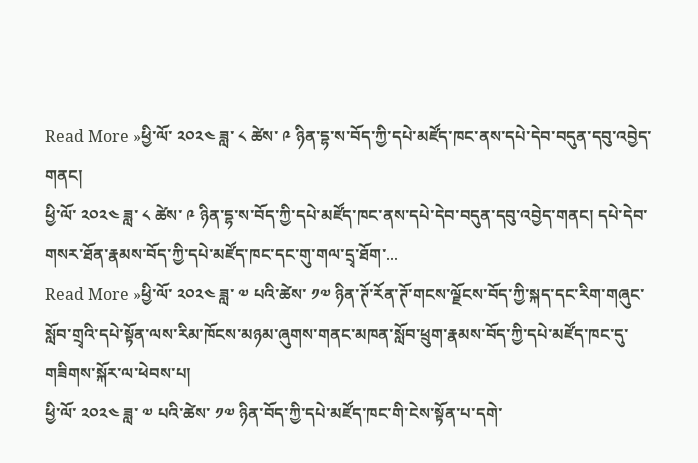Read More »ཕྱི་ལོ་ ༢༠༢༤ ཟླ་ ༨ ཚེས་ ༩ ཉིན་དྷ་ས་བོད་ཀྱི་དཔེ་མཛོད་ཁང་ནས་དཔེ་དེབ་བདུན་དབུ་འབྱེད་གནང།
ཕྱི་ལོ་ ༢༠༢༤ ཟླ་ ༨ ཚེས་ ༩ ཉིན་དྷ་ས་བོད་ཀྱི་དཔེ་མཛོད་ཁང་ནས་དཔེ་དེབ་བདུན་དབུ་འབྱེད་གནང། དཔེ་དེབ་གསར་ཐོན་རྣམས་བོད་ཀྱི་དཔེ་མཛོད་ཁང་དང་གུ་གལ་དྲྭ་ཐོག་...
Read More »ཕྱི་ལོ་ ༢༠༢༤ ཟླ་ ༧ པའི་ཚེས་ ༡༧ ཉིན་ཊོ་རོན་ཊོ་གངས་ལྗོངས་བོད་ཀྱི་སྐད་དང་རིག་གཞུང་སློབ་གྲྭའི་དཔེ་སྟོན་ལས་རིམ་ཁོངས་མཉམ་ཞུགས་གནང་མཁན་སློབ་ཕྲུག་རྣམས་བོད་ཀྱི་དཔེ་མཛོད་ཁང་དུ་གཟིགས་སྐོར་ལ་ཕེབས་པ།
ཕྱི་ལོ་ ༢༠༢༤ ཟླ་ ༧ པའི་ཚེས་ ༡༧ ཉིན་བོད་ཀྱི་དཔེ་མཛོད་ཁང་གི་ངེས་སྟོན་པ་དགེ་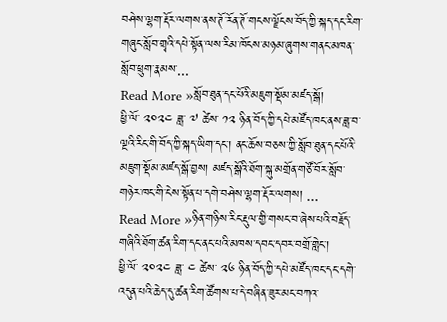བཤེས་ལྷག་རྡོར་ལགས་ནས་ཊོ་རོན་ཊོ་གངས་ལྗོངས་བོད་ཀྱི་སྐད་དང་རིག་གཞུང་སློབ་གྲྭའི་དཔེ་སྟོན་ལས་རིམ་ཁོངས་མཉམ་ཞུགས་གནང་མཁན་སློབ་ཕྲུག་རྣམས་...
Read More »སློབ་ཐུན་དང་པོའི་མཇུག་སྡོམ་མཛད་སྒོ།
ཕྱི་ལོ་ ༢༠༢༤ ཟླ་ ༧ ཚེས་ ༡༢ ཉིན་བོད་ཀྱི་དཔེ་མཛོད་ཁང་ནས་ཟླ་བ་ལྔའི་རིང་གི་བོད་ཀྱི་སྐད་ཡིག་དང་། ནང་ཆོས་བཅས་ཀྱི་སློབ་ཐུན་དང་པོའི་མཇུག་སྡོམ་མཛད་སྒོ་བྱས། མཛད་སྒོའི་ཐོག་སྐུ་མགྲོན་གཙོ་བོར་སློབ་གཉེར་ཁང་གི་ངེས་སྟོན་པ་དགེ་བཤེས་ལྷག་རྡོར་ལགས། ...
Read More »ཉིན་གཉིས་རིང་རྡུལ་གྱི་གསང་བ་ཞེས་པའི་བརྗོད་གཞིའི་ཐོག་ཚན་རིག་དང་ནང་པའི་མཁས་དབང་དབར་བགྲོ་གླེང་།
ཕྱི་ལོ་ ༢༠༢༤ ཟླ་ ༤ ཚེས་ ༢༦ ཉིན་བོད་ཀྱི་དཔེ་མཛོད་ཁང་དང་དགེ་འདུན་པའི་ཆེད་དུ་ཚན་རིག་ཚོགས་པ་དེ་བཞིན་ཟུར་མང་བཀའ་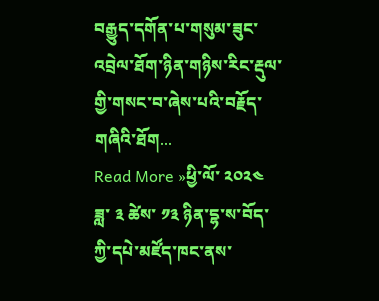བརྒྱུད་དགོན་པ་གསུམ་ཟུང་འབྲེལ་ཐོག་ཉིན་གཉིས་རིང་རྡུལ་གྱི་གསང་བ་ཞེས་པའི་བརྗོད་གཞིའི་ཐོག...
Read More »ཕྱི་ལོ་ ༢༠༢༤ ཟླ་ ༣ ཚེས་ ༡༣ ཉིན་དྷ་ས་བོད་ཀྱི་དཔེ་མཛོད་ཁང་ནས་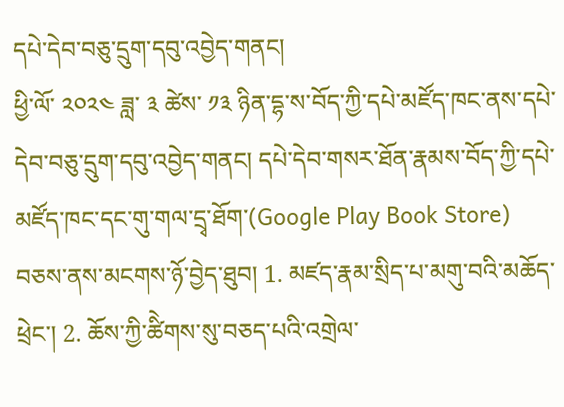དཔེ་དེབ་བཅུ་དྲུག་དབུ་འབྱེད་གནང།
ཕྱི་ལོ་ ༢༠༢༤ ཟླ་ ༣ ཚེས་ ༡༣ ཉིན་དྷ་ས་བོད་ཀྱི་དཔེ་མཛོད་ཁང་ནས་དཔེ་དེབ་བཅུ་དྲུག་དབུ་འབྱེད་གནང། དཔེ་དེབ་གསར་ཐོན་རྣམས་བོད་ཀྱི་དཔེ་མཛོད་ཁང་དང་གུ་གལ་དྲྭ་ཐོག་(Google Play Book Store) བཅས་ནས་མངགས་ཉོ་བྱེད་ཐུབ། 1. མཛད་རྣམ་སྲིད་པ་མགུ་བའི་མཆོད་ཕྲེང་། 2. ཆོས་ཀྱི་ཚིེགས་སུ་བཅད་པའི་འགྲེལ་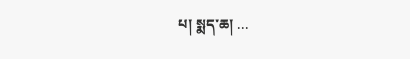པ། སྨད་ཆ། ...